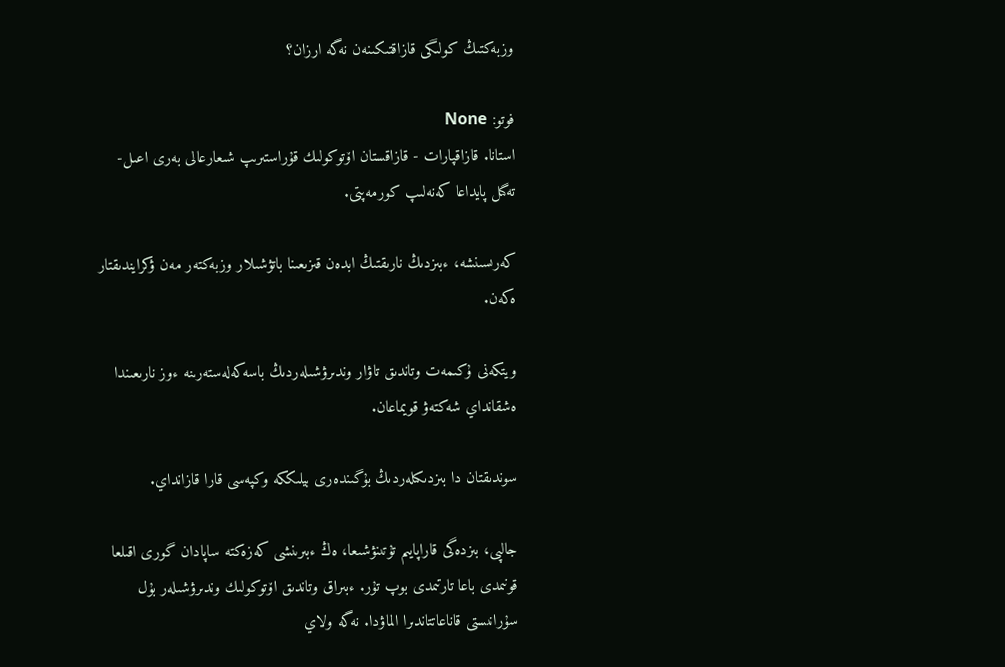وزبەكتىڭ كولىگى قازاقتىكىنەن نەگە ارزان؟

فوتو: None
استانا. قازاقپارات - قازاقستان اۆتوكولىك قۇراستىرىپ شىعارعالى بەرى اعىل-تەگىل پايداعا كەنەلىپ كورمەپتى.

كەرىسىنشە، ءبىزدىڭ نارىقتىڭ ابدەن قىزىعىنا باتۋشىلار وزبەكتەر مەن ۋكرايندىقتار ەكەن.

ويتكەنى ۇكىمەت وتاندىق تاۋار وندىرۋشىلەردىڭ باسەكەلەستەرىنە ءوز نارىعىندا ەشقانداي شەكتەۋ قويماعان.

سوندىقتان دا بىزدىكىلەردىڭ بۇگىندەرى بيلىككە وكپەسى قارا قازانداي.

جالپى، بىزدەگى قاراپايىم تۇتىنۋشىعا، ەڭ ءبىرىنشى كەزەكتە ساپادان گورى اقىلعا قونىمدى باعا تارتىمدى بوپ تۇر. ءبىراق وتاندىق اۆتوكولىك وندىرۋشىلەر بۇل سۇرانىستى قاناعاتتاندىرا الماۋدا. نەگە ولاي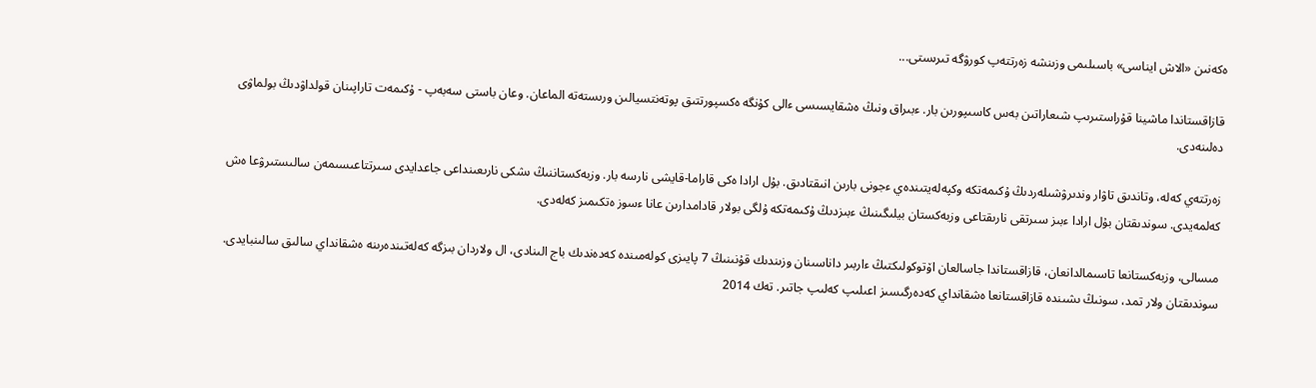ەكەنىن «الاش ايناسى» باسىلىمى وزىنشە زەرتتەپ كورۋگە تىرىستى...

قازاقستاندا ماشينا قۇراستىرىپ شىعاراتىن بەس كاسىپورىن بار. ءبىراق ونىڭ ەشقايسىسى ءالى كۇنگە ەكسپورتتىق پوتەنتسيالىن ورىستەتە الماعان. وعان باستى سەبەپ - ۇكىمەت تاراپىنان قولداۋدىڭ بولماۋى دەلىنەدى.

زەرتتەي كەلە، وتاندىق تاۋار وندىرۋشىلەردىڭ ۇكىمەتكە وكپەلەيتىندەي ءجونى بارىن انىقتادىق. بۇل ارادا ەكى قاراما-قايشى نارسە بار. وزبەكستاننىڭ ىشكى نارىعىنداعى جاعدايدى سىرتتاعىسىمەن سالىستىرۋعا ەش كەلمەيدى. سوندىقتان بۇل ارادا ءبىز سىرتقى نارىقتاعى وزبەكستان بيلىگىنىڭ ءبىزدىڭ ۇكىمەتكە ۇلگى بولار قادامدارىن عانا ءسوز ەتكىمىز كەلەدى.

مىسالى، وزبەكستانعا تاسىمالدانعان، قازاقستاندا جاسالعان اۆتوكولىكتىڭ ءاربىر داناسىنان وزىندىك قۇنىنىڭ 7 پايىزى كولەمىندە كەدەندىك باج الىنادى، ال ولاردان بىزگە كەلەتىندەرىنە ەشقانداي سالىق سالىنبايدى. سوندىقتان ولار تمد، سونىڭ ىشىندە قازاقستانعا ەشقانداي كەدەرگىسىز اعىلىپ كەلىپ جاتىر. تەك 2014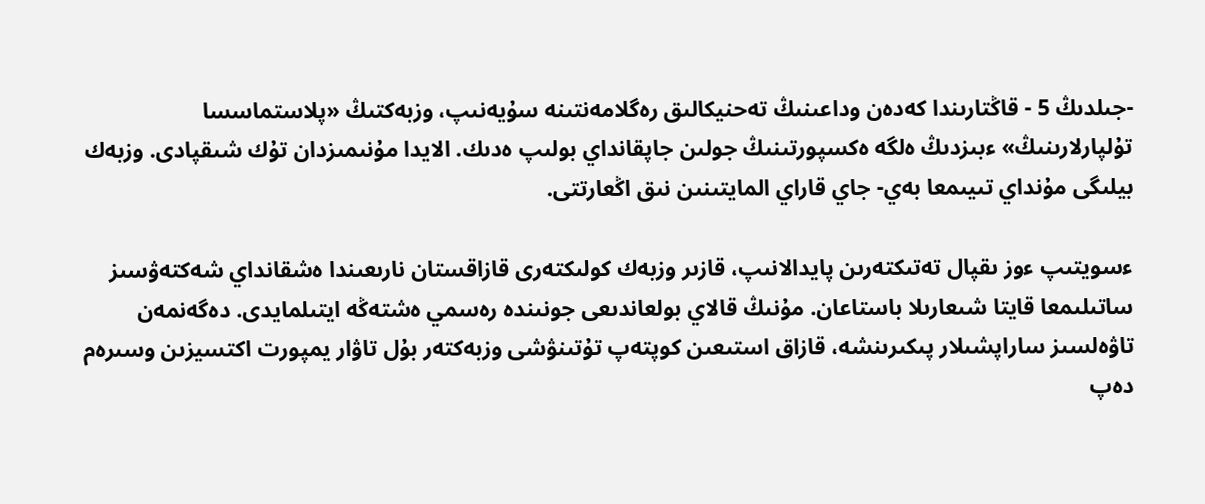-جىلدىڭ 5 - قاڭتارىندا كەدەن وداعىنىڭ تەحنيكالىق رەگلامەنتىنە سۇيەنىپ، وزبەكتىڭ «پلاستماسسا تۇلپارلارىنىڭ» ءبىزدىڭ ەلگە ەكسپورتىنىڭ جولىن جاپقانداي بولىپ ەدىك. الايدا مۇنىمىزدان تۇك شىقپادى. وزبەك بيلىگى مۇنداي تىيىمعا بەي- جاي قاراي المايتىنىن نىق اڭعارتتى.

ءسويتىپ ءوز ىقپال تەتىكتەرىن پايدالانىپ، قازىر وزبەك كولىكتەرى قازاقستان نارىعىندا ەشقانداي شەكتەۋسىز ساتىلىمعا قايتا شىعارىلا باستاعان. مۇنىڭ قالاي بولعاندىعى جونىندە رەسمي ەشتەڭە ايتىلمايدى. دەگەنمەن تاۋەلسىز ساراپشىلار پىكىرىنشە، قازاق استىعىن كوپتەپ تۇتىنۋشى وزبەكتەر بۇل تاۋار يمپورت اكتسيزىن وسىرەم دەپ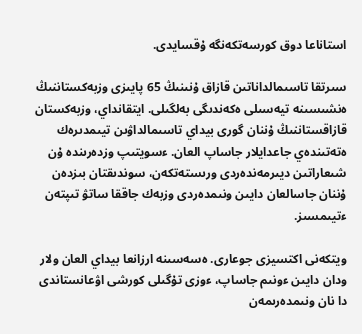استاناعا دوق كورسەتكەنگە ۇقسايدى.

سىرتقا تاسىمالداناتىن قازاق ۇنىنىڭ 65 پايىزى وزبەكستاننىڭ ەنشىسىنە تيەسىلى ەكەندىگى بەلگىلى. ايتقانداي، وزبەكستان قازاقستاننىڭ ۇننان گورى بيداي تاسىمالداۋىن تيىمدىرەك ەتەتىندەي جاعدايلار جاساپ العان. ءسويتىپ وزدەرىندە ۇن شىعاراتىن ديىرمەندەردى ورىستەتكەن، سوندىقتان بىزدەن ۇننان جاسالعان دايىن ونىمدەردى وزبەك جاققا ساتۋ تىپتەن ءتيىمسىز.

ويتكەنى اكتسيزى جوعارى. ەسەسىنە ارزانعا بيداي العان ولار ودان دايىن ءونىم جاساپ، ءوزى تۇگىلى كورشى اۋعانستاندى دا نان ونىمدەرىمەن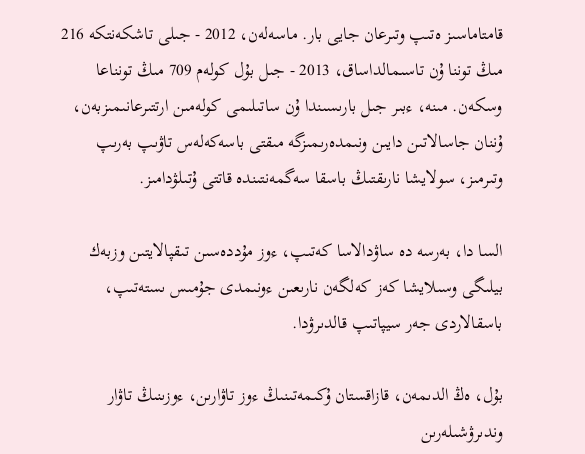قامتاماسىز ەتىپ وتىرعان جايى بار. ماسەلەن، 2012 - جىلى تاشكەنتكە 216 مىڭ توننا ۇن تاسىمالداساق، 2013 - جىل بۇل كولەم 709 مىڭ تونناعا وسكەن. مىنە، ءبىر جىل بارىسىندا ۇن ساتىلىمى كولەمىن ارتتىرعانىمىزبەن، ۇننان جاسالاتىن دايىن ونىمدەرىمىزگە مىقتى باسەكەلەس تاۋىپ بەرىپ وتىرمىز، سولايشا نارىقتىڭ باسقا سەگمەنتىندە قاتتى ۇتىلۋدامىز.

السا دا، بەرسە دە ساۋدالاسا كەتىپ، ءوز مۇددەسىن تىقپالايتىن وزبەك بيلىگى وسىلايشا كەز كەلگەن نارىعىن ءونىمدى جۇمىس ىستەتىپ، باسقالاردى جەر سيپاتىپ قالدىرۋدا.

بۇل، ەڭ الدىمەن، قازاقستان ۇكىمەتىنىڭ ءوز تاۋارىن، ءوزىنىڭ تاۋار وندىرۋشىلەرىن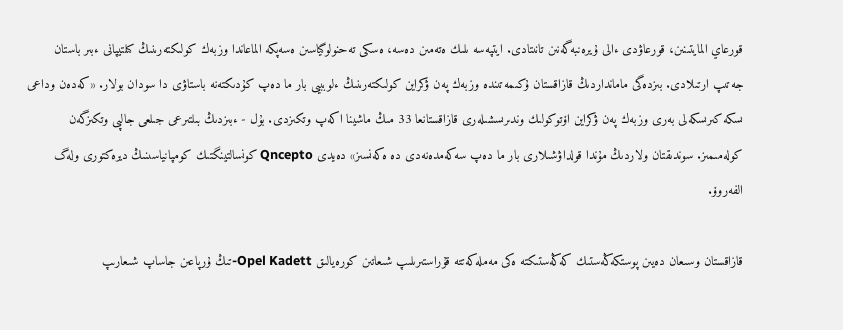قورعاي المايتىنىن، قورعاۋدى ءالى ۇيرەنبەگەنىن تانىتادى. ايتپەسە ىلىك ەتەمىن دەسە، ەسكى تەحنولوگياسىن ەسەپكە الماعاندا وزبەك كولىكتەرىنىڭ كىلتيپانى ءبىر باستان جەتىپ ارتىلادى. بىزدەگى مامانداردىڭ قازاقستان ۇكىمەتىندە وزبەك پەن ۋكراين كولىكتەرىنىڭ ءلوببيى بار ما دەپ كۇدىكتەنە باستاۋى دا سودان بولار. «كەدەن وداعى ىسكە كىرىسكەلى بەرى وزبەك پەن ۋكراين اۆتوكولىك وندىرىسشىلەرى قازاقستانعا 33 مىڭ ماشينا اكەپ وتكىزدى. بۇل - ءبىزدىڭ بىلتىرعى جىلعى جالپى وتكىزگەن كولەمىمىز. سوندىقتان ولاردىڭ مۇندا قولداۋشىلارى بار ما دەپ سەكەمدەنەدى دە ەكەنسىز» دەيدى Qncepto كونسالتينگتىك كومپانياسىنىڭ ديرەكتورى ولەگ الفەروۆ.

قازاقستان وسىعان دەيىن پوستكەڭەستىك كەڭەستىكتە ەكى مەملەكەتتە قۇراستىرىلىپ شىعاتىن كورەيالىق Opel Kadett-تىڭ ۇرپاعىن جاساپ شىعارىپ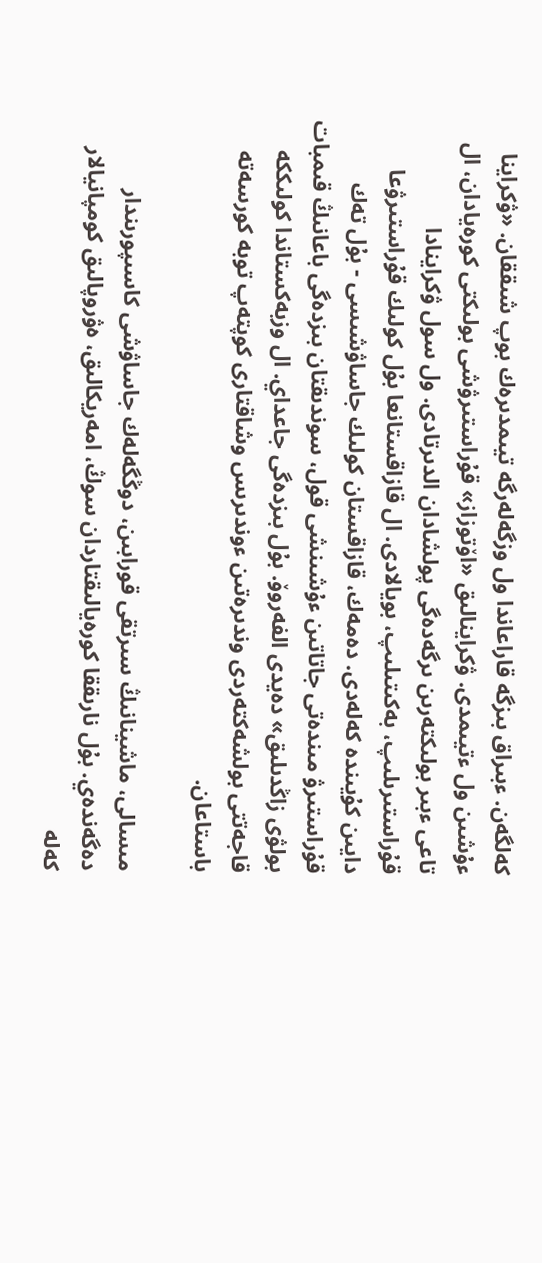كەلگەن. ءبىراق بىزگە قاراعاندا ول وزگەلەرگە تيىمدىرەك بوپ شىققان. «ۋكراينا ءۇشىن ول ءتيىمدى. ۋكراينالىق «اۆتوزاز» قۇراستىرۋشى بولىكتى كورەيادان، ال تاعى ءبىر بولىكتەرىن ىرگەدەگى پولشادان الدىرتادى. ول سول ۋكراينادا قۇراستىرىلىپ، بەكىتىلىپ، بويالادى. ال قازاقستانعا بۇل كولىك قۇراستىرۋعا دايىن كۇيىندە كەلەدى. دەمەك، قازاقستان كولىك جاساۋشىسى - بۇل تەك قۇراستىرۋ مىندەتى جاتاتىن ءۇشىنشى قول، سوندىقتان بىزدەگى باعانىڭ قىمبات بولۋى زاڭدىلىق» دەيدى الفەروۆ. بۇل بىزدەگى جاعداي. ال وزبەكستاندا كولىككە قاجەتتى بولشەكتەردى وندىرەتىن ءوندىرىس وشاقتارى كوپتەپ توبە كورسەتە باستاعان.

مىسالى، ماشينانىڭ سىرتقى قورابىن، دوڭگەلەك جاساۋشى كاسىپورىندار دەگەندەي. بۇل نارىققا كورەيالىقتاردان سوڭ، امەريكالىق، ەۋروپالىق كومپانيالار كەلە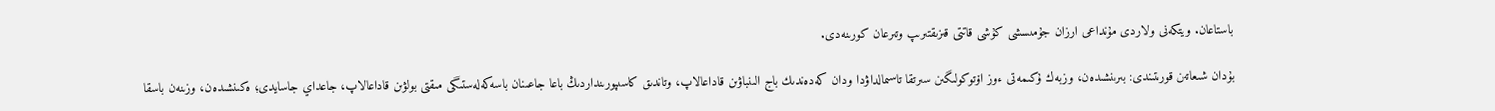باستاعان. ويتكەنى ولاردى مۇنداعى ارزان جۇمىسشى كۇشى قاتتى قىزىقتىرىپ وتىرعان كورىنەدى.

بۇدان شىعاتىن قورىتىندى: بىرىنشىدەن، وزبەك ۇكىمەتى ءوز اۆتوكولىگىن سىرتقا تاسىمالداۋدا ودان كەدەندىك باج الىنباۋىن قاداعالاپ، وتاندىق كاسىپورىنداردىڭ باعا جاعىنان باسەكەلەستىگى مىقتى بولۋىن قاداعالاپ، جاعداي جاسايدى؛ ەكىنشىدەن، وزىنەن باسقا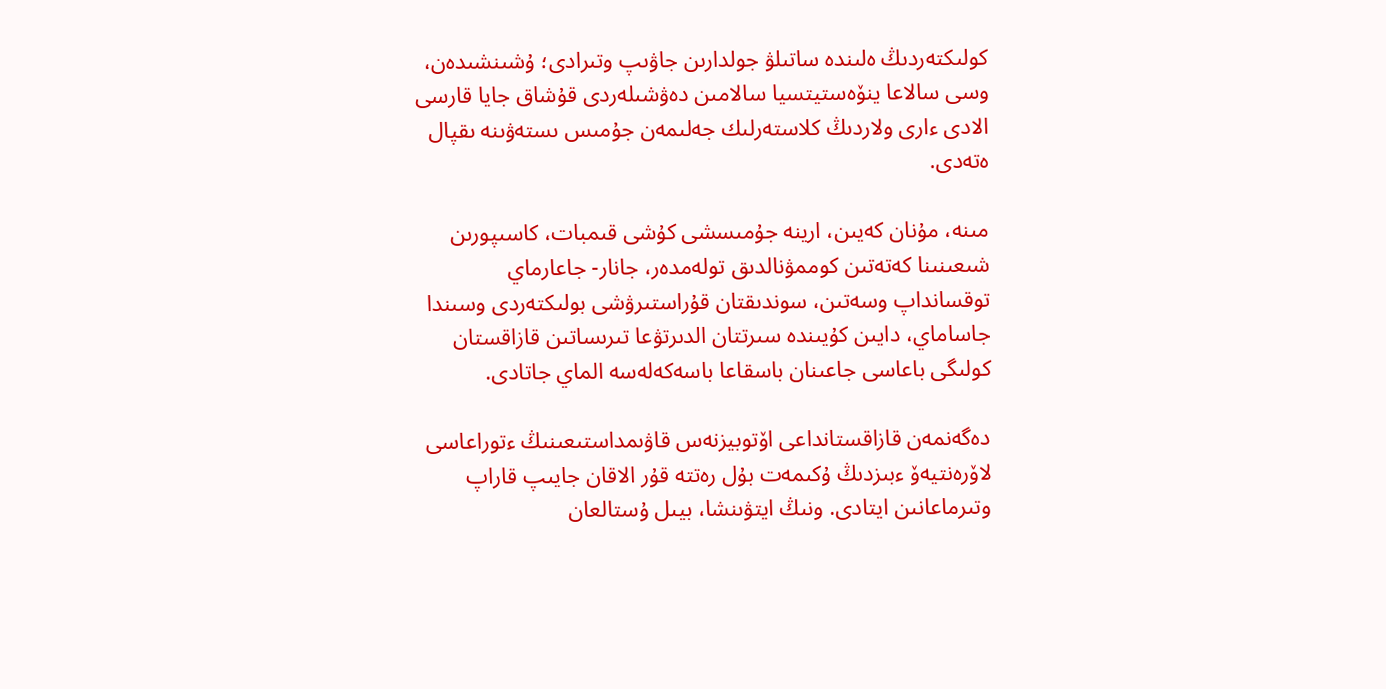كولىكتەردىڭ ەلىندە ساتىلۋ جولدارىن جاۋىپ وتىرادى؛ ۇشىنشىدەن، وسى سالاعا ينۆەستيتسيا سالامىن دەۋشىلەردى قۇشاق جايا قارسى الادى ءارى ولاردىڭ كلاستەرلىك جەلىمەن جۇمىس ىستەۋىنە ىقپال ەتەدى.

مىنە، مۇنان كەيىن، ارينە جۇمىسشى كۇشى قىمبات، كاسىپورىن شىعىنىنا كەتەتىن كوممۋنالدىق تولەمدەر، جانار- جاعارماي توقسانداپ وسەتىن، سوندىقتان قۇراستىرۋشى بولىكتەردى وسىندا جاساماي، دايىن كۇيىندە سىرتتان الدىرتۋعا تىرىساتىن قازاقستان كولىگى باعاسى جاعىنان باسقاعا باسەكەلەسە الماي جاتادى.

دەگەنمەن قازاقستانداعى اۆتوبيزنەس قاۋىمداستىعىنىڭ ءتوراعاسى لاۆرەنتيەۆ ءبىزدىڭ ۇكىمەت بۇل رەتتە قۇر الاقان جايىپ قاراپ وتىرماعانىن ايتادى. ونىڭ ايتۋىنشا، بيىل ۇستالعان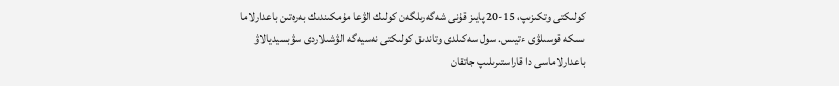كولىكتى وتكىزىپ، 15-20 پايىز قۇنى شەگەرىلگەن كولىك الۋعا مۇمكىندىك بەرەتىن باعدارلاما ىسكە قوسىلۋى ءتيىس. سول سەكىلدى وتاندىق كولىكتى نەسيەگە الۋشىلاردى سۋبسيديالاۋ باعدارلاماسى دا قاراستىرىلىپ جاتقان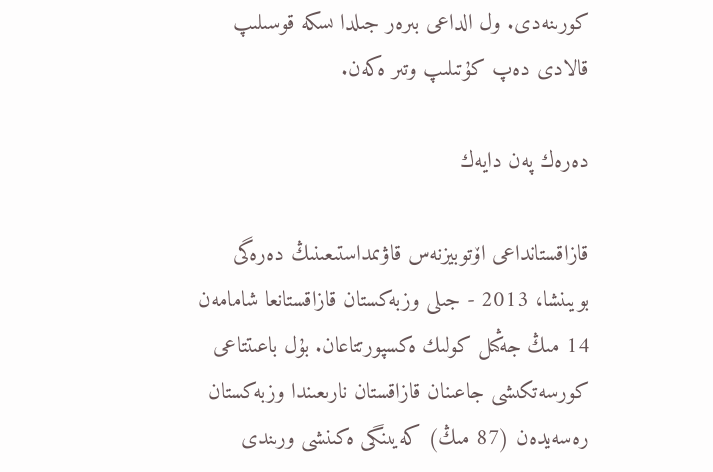كورىنەدى. ول الداعى بىرەر جىلدا ىسكە قوسىلىپ قالادى دەپ كۇتىلىپ وتىر ەكەن.

دەرەك پەن دايەك

قازاقستانداعى اۆتوبيزنەس قاۋىمداستىعىنىڭ دەرەگى بويىنشا، 2013 - جىلى وزبەكستان قازاقستانعا شامامەن 14 مىڭ جەڭىل كولىك ەكسپورتتاعان. بۇل باعىتتاعى كورسەتكىشى جاعىنان قازاقستان نارىعىندا وزبەكستان رەسەيدەن (87 مىڭ) كەيىنگى ەكىنشى ورىندى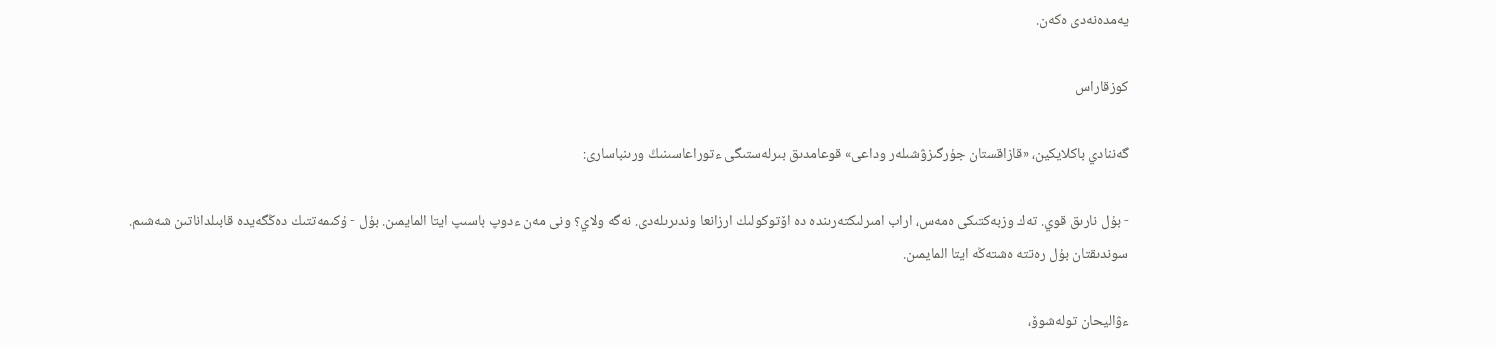يەمدەنەدى ەكەن.

كوزقاراس

گەننادي باكلايكين، «قازاقستان جۇرگىزۋشىلەر وداعى» قوعامدىق بىرلەستىگى ءتوراعاسىنىڭ ورىنباسارى:

- بۇل نارىق قوي. تەك وزبەكتىكى ەمەس، اراب امىرلىكتەرىندە دە اۆتوكولىك ارزانعا وندىرىلەدى. نەگە ولاي؟ ونى مەن ءدوپ باسىپ ايتا المايمىن. بۇل - ۇكىمەتتىك دەڭگەيدە قابىلداناتىن شەشىم. سوندىقتان بۇل رەتتە ەشتەڭە ايتا المايمىن.

ءۋاليحان تولەشوۆ،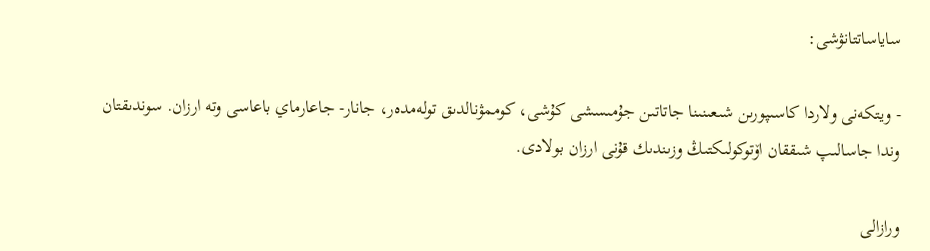ساياساتتانۋشى:

- ويتكەنى ولاردا كاسىپورىن شىعىنىنا جاتاتىن جۇمىسشى كۇشى، كوممۋنالدىق تولەمدەر، جانار- جاعارماي باعاسى وتە ارزان. سوندىقتان وندا جاسالىپ شىققان اۆتوكولىكتىڭ وزىندىك قۇنى ارزان بولادى.

ورازالى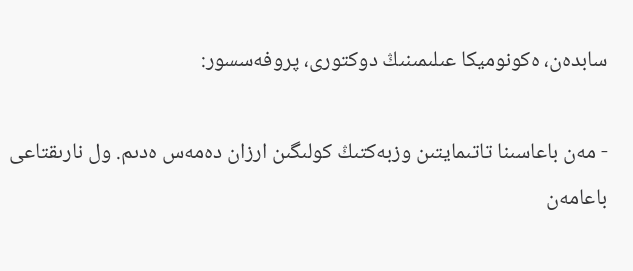سابدەن، ەكونوميكا عىلىمىنىڭ دوكتورى، پروفەسسور:

- مەن باعاسىنا تاتىمايتىن وزبەكتىڭ كولىگىن ارزان دەمەس ەدىم. ول نارىقتاعى باعامەن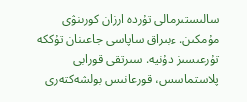سالىستىرمالى تۇردە ارزان كورىنۋى مۇمكىن. ءبىراق ساپاسى جاعىنان تۇككە تۇرعىسىز دۇنيە. سىرتقى قورابى پلاستماسس، قورعانىس بولشەكتەرى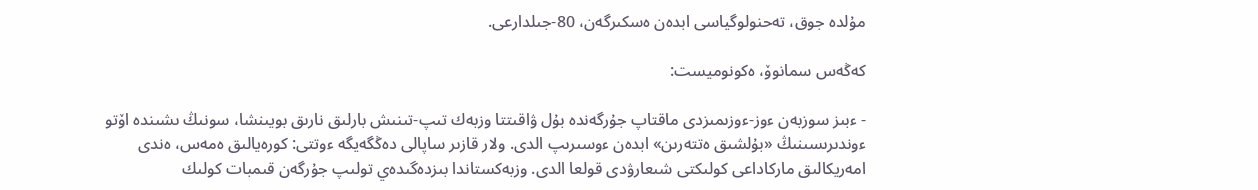مۇلدە جوق، تەحنولوگياسى ابدەن ەسكىرگەن، 80-جىلدارعى.

كەڭەس سمانوۆ، ەكونوميست:

- ءبىز سوزبەن ءوز-ءوزىمىزدى ماقتاپ جۇرگەندە بۇل ۋاقىتتا وزبەك تىپ-تىنىش بارلىق نارىق بويىنشا، سونىڭ ىشىندە اۆتو ءوندىرىسىنىڭ «بۇلشىق ەتتەرىن» ابدەن ءوسىرىپ الدى. ولار قازىر ساپالى دەڭگەيگە ءوتتى: كورەيالىق ەمەس، ەندى امەريكالىق ماركاداعى كولىكتى شىعارۋدى قولعا الدى. وزبەكستاندا بىزدەگىدەي تولىپ جۇرگەن قىمبات كولىك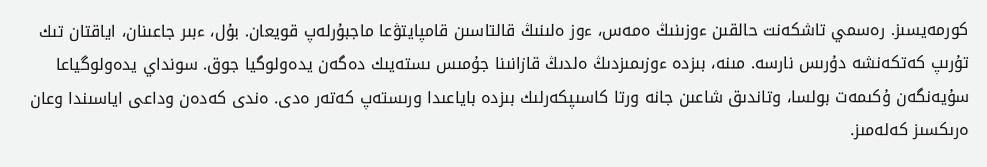كورمەيسىز. رەسمي تاشكەنت حالقىن ءوزىنىڭ ەمەس، ءوز ەلىنىڭ قالتاسىن قامپايتۋعا ماجبۇرلەپ قويعان. بۇل، ءبىر جاعىنان، اياقتان تىك تۇرىپ كەتكەنشە دۇرىس نارسە. مىنە، بىزدە ءوزىمىزدىڭ ەلدىڭ قازانىنا جۇمىس ىستەيىك دەگەن يدەولوگيا جوق. سونداي يدەولوگياعا سۇيەنگەن ۇكىمەت بولسا، وتاندىق شاعىن جانە ورتا كاسىپكەرلىك بىزدە باياعىدا ورىستەپ كەتەر ەدى. ەندى كەدەن وداعى اياسىندا وعان ەرىكسىز كەلەمىز.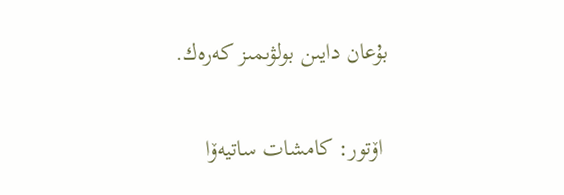بۇعان دايىن بولۋىمىز كەرەك.

 اۆتور: كامشات ساتيەۆا